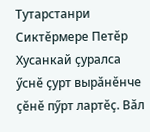Тутарстанри Сиктӗрмере Петӗр Хусанкай ҫуралса ӳснӗ ҫурт вырӑнӗнче ҫӗнӗ пӳрт лартӗҫ. Вӑл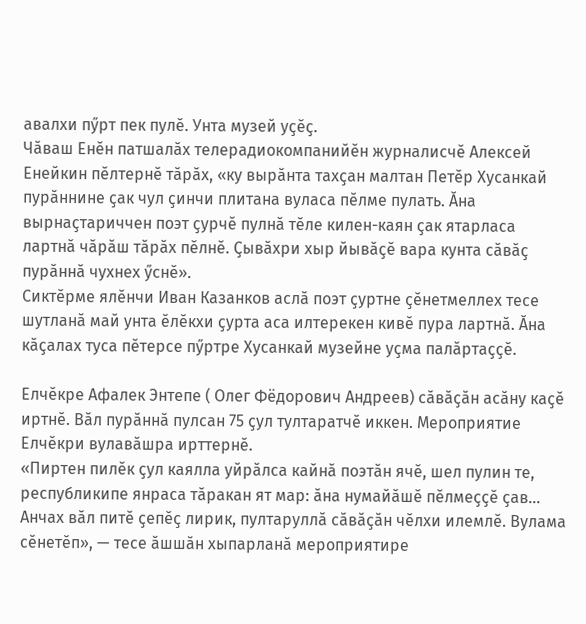авалхи пӳрт пек пулӗ. Унта музей уҫӗҫ.
Чӑваш Енӗн патшалӑх телерадиокомпанийӗн журналисчӗ Алексей Енейкин пӗлтернӗ тӑрӑх, «ку вырӑнта тахҫан малтан Петӗр Хусанкай пурӑннине ҫак чул ҫинчи плитана вуласа пӗлме пулать. Ӑна вырнаҫтариччен поэт ҫурчӗ пулнӑ тӗле килен-каян ҫак ятарласа лартнӑ чӑрӑш тӑрӑх пӗлнӗ. Ҫывӑхри хыр йывӑҫӗ вара кунта сӑвӑҫ пурӑннӑ чухнех ӳснӗ».
Сиктӗрме ялӗнчи Иван Казанков аслӑ поэт ҫуртне ҫӗнетмеллех тесе шутланӑ май унта ӗлӗкхи ҫурта аса илтерекен кивӗ пура лартнӑ. Ӑна кӑҫалах туса пӗтерсе пӳртре Хусанкай музейне уҫма палӑртаҫҫӗ.

Елчӗкре Афалек Энтепе ( Олег Фёдорович Андреев) сӑвӑҫӑн асӑну каҫӗ иртнӗ. Вӑл пурӑннӑ пулсан 75 ҫул тултаратчӗ иккен. Мероприятие Елчӗкри вулавӑшра ирттернӗ.
«Пиртен пилӗк ҫул каялла уйрӑлса кайнӑ поэтӑн ячӗ, шел пулин те, республикипе янраса тӑракан ят мар: ӑна нумайӑшӗ пӗлмеҫҫӗ ҫав... Анчах вӑл питӗ ҫепӗҫ лирик, пултаруллӑ сӑвӑҫӑн чӗлхи илемлӗ. Вулама сӗнетӗп», — тесе ӑшшӑн хыпарланӑ мероприятире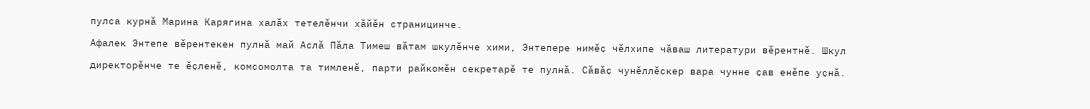пулса курнӑ Марина Карягина халӑх тетелӗнчи хӑйӗн страницинче.
Афалек Энтепе вӗрентекен пулнӑ май Аслӑ Пӑла Тимеш вӑтам шкулӗнче хими, Энтепере нимӗҫ чӗлхипе чӑваш литератури вӗрентнӗ. Шкул директорӗнче те ӗҫленӗ, комсомолта та тимленӗ, парти райкомӗн секретарӗ те пулнӑ. Сӑвӑҫ чунӗллӗскер вара чунне ҫав енӗпе уҫнӑ.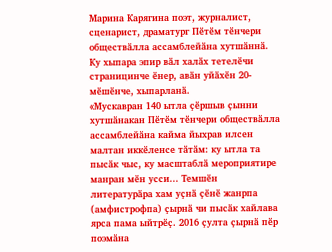Марина Карягина поэт, журналист, сценарист, драматург Пӗтӗм тӗнчери обществӑлла ассамблейӑна хутшӑннӑ. Ку хыпара эпир вӑл халӑх тетелӗчи страницинче ӗнер, авӑн уйӑхӗн 20-мӗшӗнче, хыпарланӑ.
«Мускавран 140 ытла ҫӗршыв ҫынни хутшӑнакан Пӗтӗм тӗнчери обществӑлла ассамблейӑна кайма йыхрав илсен малтан иккӗленсе тӑтӑм: ку ытла та пысӑк чыс, ку масштаблӑ мероприятире манран мӗн усси... Темшӗн литературӑра хам уҫнӑ ҫӗнӗ жанрпа (амфистрофпа) ҫырнӑ чи пысӑк хайлава ярса пама ыйтрӗҫ. 2016 ҫулта ҫырнӑ пӗр поэмӑна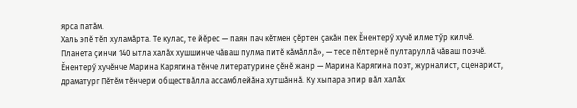ярса патӑм.
Халь эпӗ тӗп хуламӑрта. Те кулас, те йӗрес — паян пач кӗтмен ҫӗртен ҫакӑн пек Ӗнентерӳ хучӗ илме тӳр килчӗ.
Планета ҫинчи 140 ытла халӑх хушшинче чӑваш пулма питӗ кӑмӑллӑ», — тесе пӗлтернӗ пултаруллӑ чӑваш поэчӗ.
Ӗнентерӳ хучӗнче Марина Карягина тӗнче литературине ҫӗнӗ жанр — Марина Карягина поэт, журналист, сценарист, драматург Пӗтӗм тӗнчери обществӑлла ассамблейӑна хутшӑннӑ. Ку хыпара эпир вӑл халӑх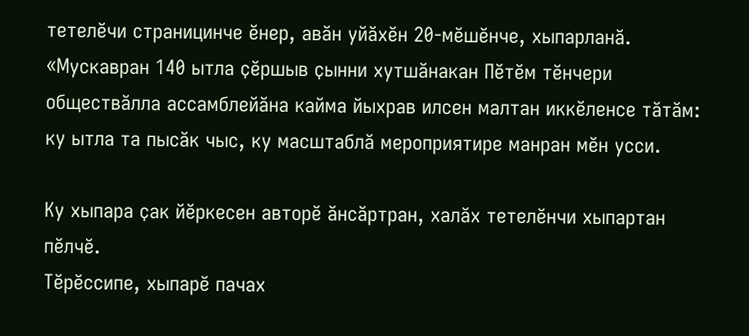тетелӗчи страницинче ӗнер, авӑн уйӑхӗн 20-мӗшӗнче, хыпарланӑ.
«Мускавран 140 ытла ҫӗршыв ҫынни хутшӑнакан Пӗтӗм тӗнчери обществӑлла ассамблейӑна кайма йыхрав илсен малтан иккӗленсе тӑтӑм: ку ытла та пысӑк чыс, ку масштаблӑ мероприятире манран мӗн усси.

Ку хыпара ҫак йӗркесен авторӗ ӑнсӑртран, халӑх тетелӗнчи хыпартан пӗлчӗ.
Тӗрӗссипе, хыпарӗ пачах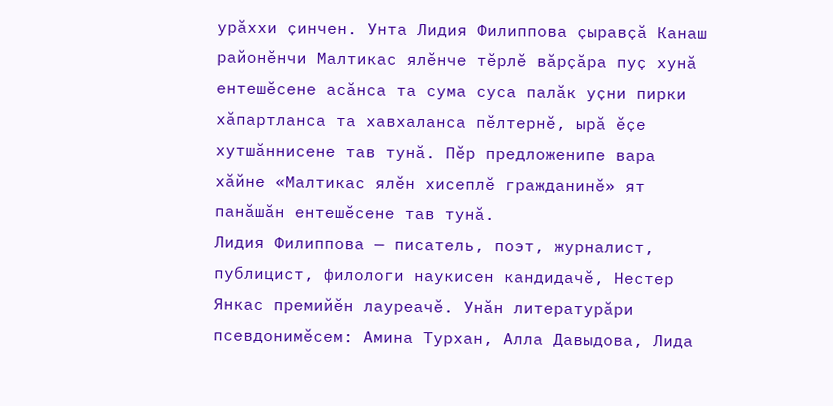урӑххи ҫинчен. Унта Лидия Филиппова ҫыравҫӑ Канаш районӗнчи Малтикас ялӗнче тӗрлӗ вӑрҫӑра пуҫ хунӑ ентешӗсене асӑнса та сума суса палӑк уҫни пирки хӑпартланса та хавхаланса пӗлтернӗ, ырӑ ӗҫе хутшӑннисене тав тунӑ. Пӗр предложенипе вара хӑйне «Малтикас ялӗн хисеплӗ гражданинӗ» ят панӑшӑн ентешӗсене тав тунӑ.
Лидия Филиппова — писатель, поэт, журналист, публицист, филологи наукисен кандидачӗ, Нестер Янкас премийӗн лауреачӗ. Унӑн литературӑри псевдонимӗсем: Амина Турхан, Алла Давыдова, Лида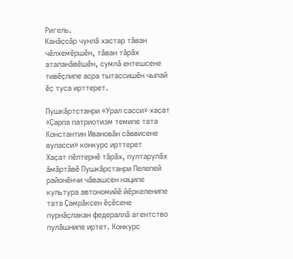Ригель.
Канӑҫсӑр чунлӑ хастар тӑван чӗлхемӗршӗн, тӑван тӑрӑх аталанӑвӗшӗн, сумлӑ ентешсене тивӗҫлипе асра тытассишӗн чылай ӗҫ туса ирттерет.

Пушкӑртстанри «Урал сасси» хаҫат «Ҫарпа патриотизм темипе тата Константин Ивановӑн сӑввисене вуласси» конкурс ирттерет
Хаҫат пӗлтернӗ тӑрӑх, пултарулӑх ӑмӑртӑвӗ Пушкӑрстанри Пелепей районӗнчи чӑвашсен наципе культура автономийӗ йӗркеленипе тата Ҫамрӑксен ӗҫӗсене пурнӑҫлакан федераллӑ агентство пулӑшнипе иртет. Конкурс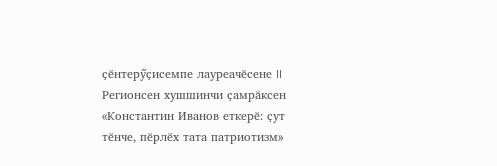ҫӗнтерӳҫисемпе лауреачӗсене II Регионсен хушшинчи ҫамрӑксен «Константин Иванов еткерӗ: ҫут тӗнче, пӗрлӗх тата патриотизм»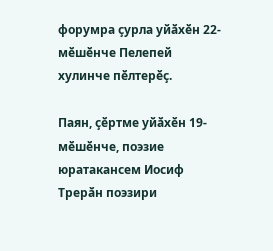форумра ҫурла уйӑхӗн 22-мӗшӗнче Пелепей хулинче пӗлтерӗҫ.

Паян, ҫӗртме уйӑхӗн 19-мӗшӗнче, поэзие юратакансем Иосиф Трерӑн поэзири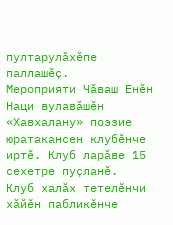пултарулӑхӗпе паллашӗҫ.
Мероприяти Чӑваш Енӗн Наци вулавӑшӗн «Хавхалану» поэзие юратакансен клубӗнче иртӗ. Клуб ларӑве 15 сехетре пуҫланӗ.
Клуб халӑх тетелӗнчи хӑйӗн пабликӗнче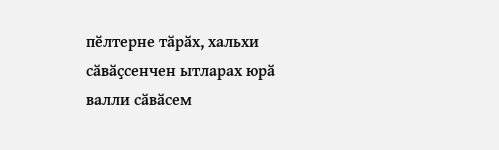пӗлтерне тӑрӑх, хальхи сӑвӑҫсенчен ытларах юрӑ валли сӑвӑсем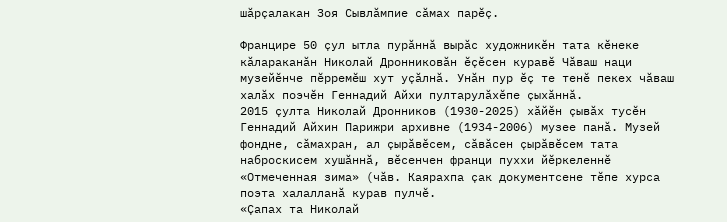шӑрҫалакан Зоя Сывлӑмпие сӑмах парӗҫ.

Францире 50 ҫул ытла пурӑннӑ вырӑс художникӗн тата кӗнеке кӑлараканӑн Николай Дронниковӑн ӗҫӗсен куравӗ Чӑваш наци музейӗнче пӗрремӗш хут уҫӑлнӑ. Унӑн пур ӗҫ те тенӗ пекех чӑваш халӑх поэчӗн Геннадий Айхи пултарулӑхӗпе ҫыхӑннӑ.
2015 ҫулта Николай Дронников (1930-2025) хӑйӗн ҫывӑх тусӗн Геннадий Айхин Парижри архивне (1934-2006) музее панӑ. Музей фондне, сӑмахран, ал ҫырӑвӗсем, сӑвӑсен ҫырӑвӗсем тата наброскисем хушӑннӑ, вӗсенчен франци пуххи йӗркеленнӗ «Отмеченная зима» (чӑв. Каярахпа ҫак документсене тӗпе хурса поэта халалланӑ курав пулчӗ.
«Ҫапах та Николай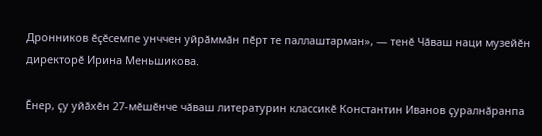Дронников ӗҫӗсемпе унччен уйрӑммӑн пӗрт те паллаштарман», — тенӗ Чӑваш наци музейӗн директорӗ Ирина Меньшикова.

Ӗнер, ҫу уйӑхӗн 27-мӗшӗнче чӑваш литературин классикӗ Константин Иванов ҫуралнӑранпа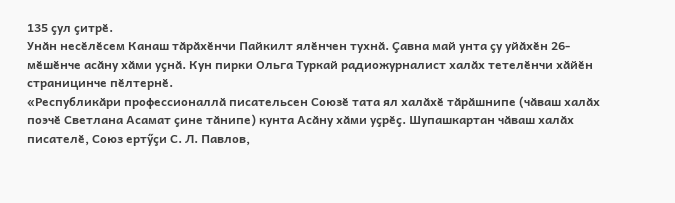135 ҫул ҫитрӗ.
Унӑн несӗлӗсем Канаш тӑрӑхӗнчи Пайкилт ялӗнчен тухнӑ. Ҫавна май унта ҫу уйӑхӗн 26-мӗшӗнче асӑну хӑми уҫнӑ. Кун пирки Ольга Туркай радиожурналист халӑх тетелӗнчи хӑйӗн страницинче пӗлтернӗ.
«Республикӑри профессионаллӑ писательсен Союзӗ тата ял халӑхӗ тӑрӑшнипе (чӑваш халӑх поэчӗ Светлана Асамат ҫине тӑнипе) кунта Асӑну хӑми уҫрӗҫ. Шупашкартан чӑваш халӑх писателӗ, Союз ертӳҫи С. Л. Павлов,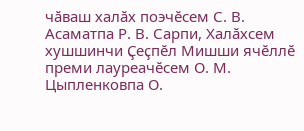чӑваш халӑх поэчӗсем С. В. Асаматпа Р. В. Сарпи, Халӑхсем хушшинчи Ҫеҫпӗл Мишши ячӗллӗ преми лауреачӗсем О. М. Цыпленковпа О.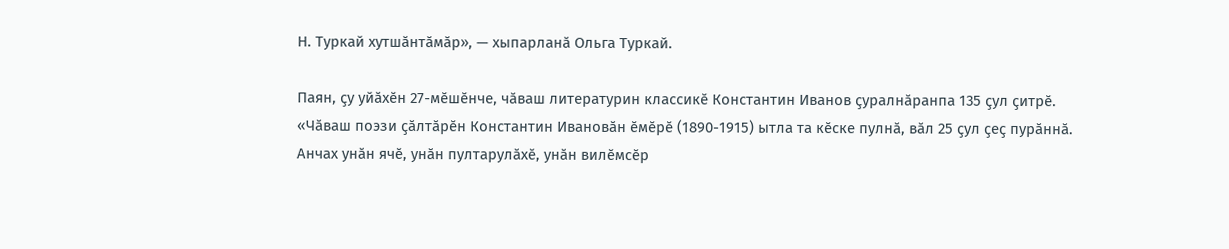Н. Туркай хутшӑнтӑмӑр», — хыпарланӑ Ольга Туркай.

Паян, ҫу уйӑхӗн 27-мӗшӗнче, чӑваш литературин классикӗ Константин Иванов ҫуралнӑранпа 135 ҫул ҫитрӗ.
«Чӑваш поэзи ҫӑлтӑрӗн Константин Ивановӑн ӗмӗрӗ (1890-1915) ытла та кӗске пулнӑ, вӑл 25 ҫул ҫеҫ пурӑннӑ. Анчах унӑн ячӗ, унӑн пултарулӑхӗ, унӑн вилӗмсӗр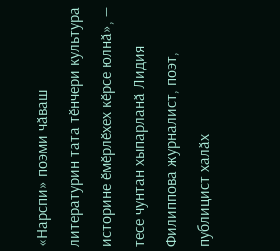«Нарспи» поэми чӑваш литературин тата тӗнчери культура историне ӗмӗрлӗхех кӗрсе юлнӑ», — тесе чунтан хыпарланӑ Лидия Филиппова журналист, поэт, публицист халӑх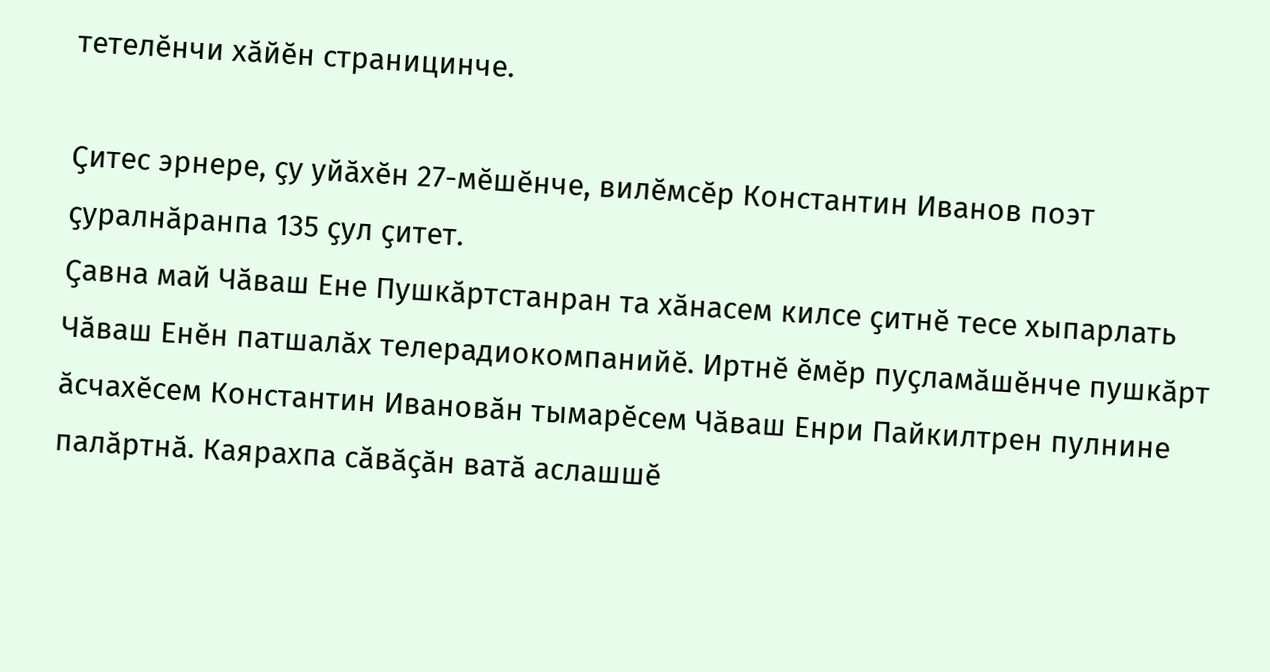тетелӗнчи хӑйӗн страницинче.

Ҫитес эрнере, ҫу уйӑхӗн 27-мӗшӗнче, вилӗмсӗр Константин Иванов поэт ҫуралнӑранпа 135 ҫул ҫитет.
Ҫавна май Чӑваш Ене Пушкӑртстанран та хӑнасем килсе ҫитнӗ тесе хыпарлать Чӑваш Енӗн патшалӑх телерадиокомпанийӗ. Иртнӗ ӗмӗр пуҫламӑшӗнче пушкӑрт ӑсчахӗсем Константин Ивановӑн тымарӗсем Чӑваш Енри Пайкилтрен пулнине палӑртнӑ. Каярахпа сӑвӑҫӑн ватӑ аслашшӗ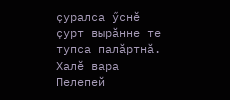ҫуралса ӳснӗ ҫурт вырӑнне те тупса палӑртнӑ.
Халӗ вара Пелепей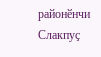районӗнчи Слакпуҫ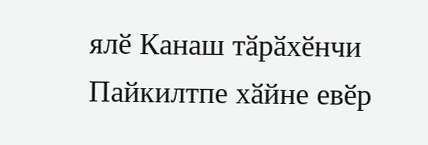ялӗ Канаш тӑрӑхӗнчи Пайкилтпе хӑйне евӗр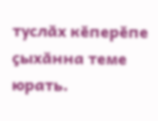туслӑх кӗперӗпе ҫыхӑнна теме юрать.